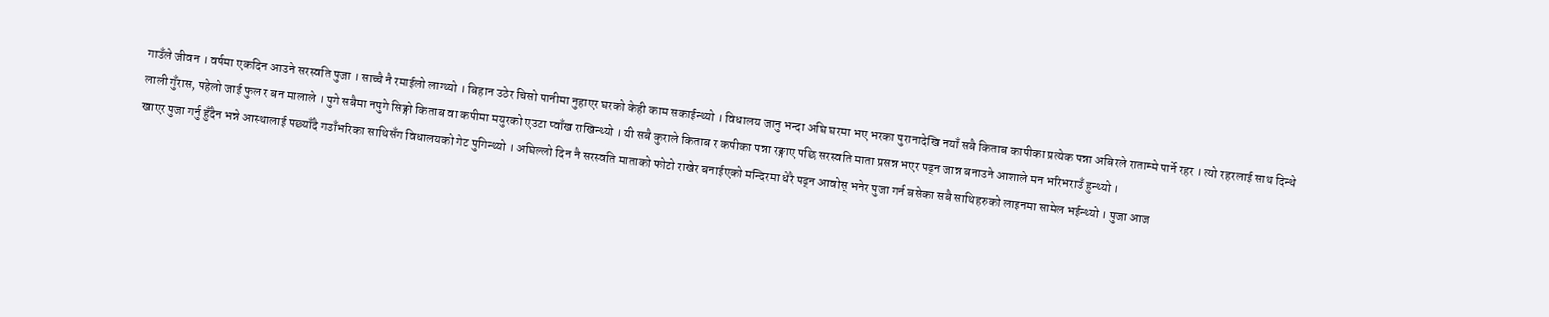गाउँले जीवन । वर्षमा एकदिन आउने सरस्वति पुजा । साच्चै नै रमाईलो लाग्थ्यो । बिहान उठेर चिसो पानीमा नुहाएर घरको केही काम सकाईन्थ्यो । विधालय जानु भन्दा अघि घरमा भए भरका पुरानादेखि नयाँ सबै किताब कापीका प्रत्येक पन्ना अबिरले राताम्मे पार्ने रहर । त्यो रहरलाई साथ दिन्थे लाली गुँरास, पहेलो जाई फुल र बन मालाले । पुगे सबैमा नपुगे सिङ्गो किताब वा कपीमा मयुरको एउटा प्वाँख राखिन्थ्यो । यी सबै कुराले किताब र कपीका पन्ना रङ्गाए पछि सरस्वति माता प्रसन्न भएर पढ्न जान्न बनाउने आशाले मन भरिभराउँ हुन्थ्यो ।
खाएर पुजा गर्नु हुँदैन भन्ने आस्थालाई पछ्याँदै गउाँभरिका साथिसँग विधालयको गेट पुगिन्थ्यो । अघिल्लो दिन नै सरस्वति माताको फोटो राखेर बनाईएको मन्दिरमा धेरै पढ्न आवोस् भनेर पुजा गर्न बसेका सबै साथिहरुको लाइनमा सामेल भईन्थ्यो । पुजा आज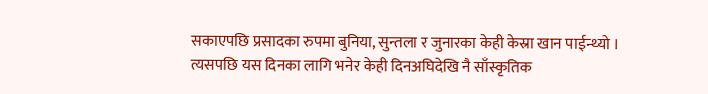सकाएपछि प्रसादका रुपमा बुनिया, सुन्तला र जुनारका केही केस्रा खान पाईन्थ्यो ।
त्यसपछि यस दिनका लागि भनेर केही दिनअघिदेखि नै साँस्कृतिक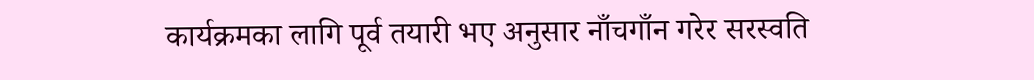कार्यक्रमका लागि पूर्व तयारी भए अनुसार नाँचगाँन गरेर सरस्वति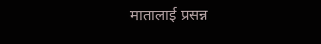मातालाई प्रसन्न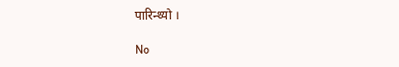पारिन्थ्यो ।

No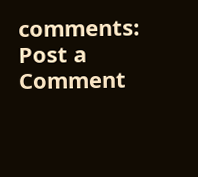comments:
Post a Comment